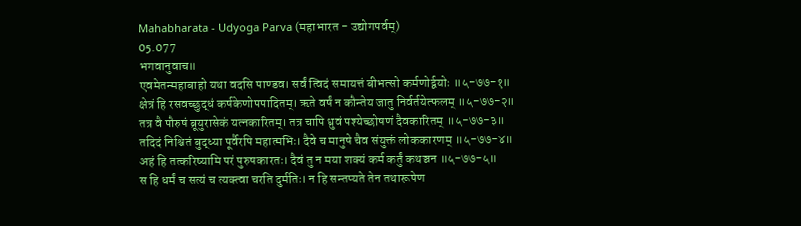Mahabharata - Udyoga Parva (महाभारत - उद्योगपर्वम्)
05.077
भगवानुवाच॥
एवमेतन्महाबाहो यथा वदसि पाण्डव। सर्वं त्विदं समायत्तं बीभत्सो कर्मणोर्द्वयोः ॥५-७७-१॥
क्षेत्रं हि रसवच्छुद्धं कर्षकेणोपपादितम्। ऋते वर्षं न कौन्तेय जातु निर्वर्तयेत्फलम् ॥५-७७-२॥
तत्र वै पौरुषं ब्रूयुरासेकं यत्नकारितम्। तत्र चापि ध्रुवं पश्येच्छोषणं दैवकारितम् ॥५-७७-३॥
तदिदं निश्चितं बुद्ध्या पूर्वैरपि महात्मभिः। दैवे च मानुषे चैव संयुक्तं लोककारणम् ॥५-७७-४॥
अहं हि तत्करिष्यामि परं पुरुषकारतः। दैवं तु न मया शक्यं कर्म कर्तुं कथञ्चन ॥५-७७-५॥
स हि धर्मं च सत्यं च त्यक्त्वा चरति दुर्मतिः। न हि सन्तप्यते तेन तथारूपेण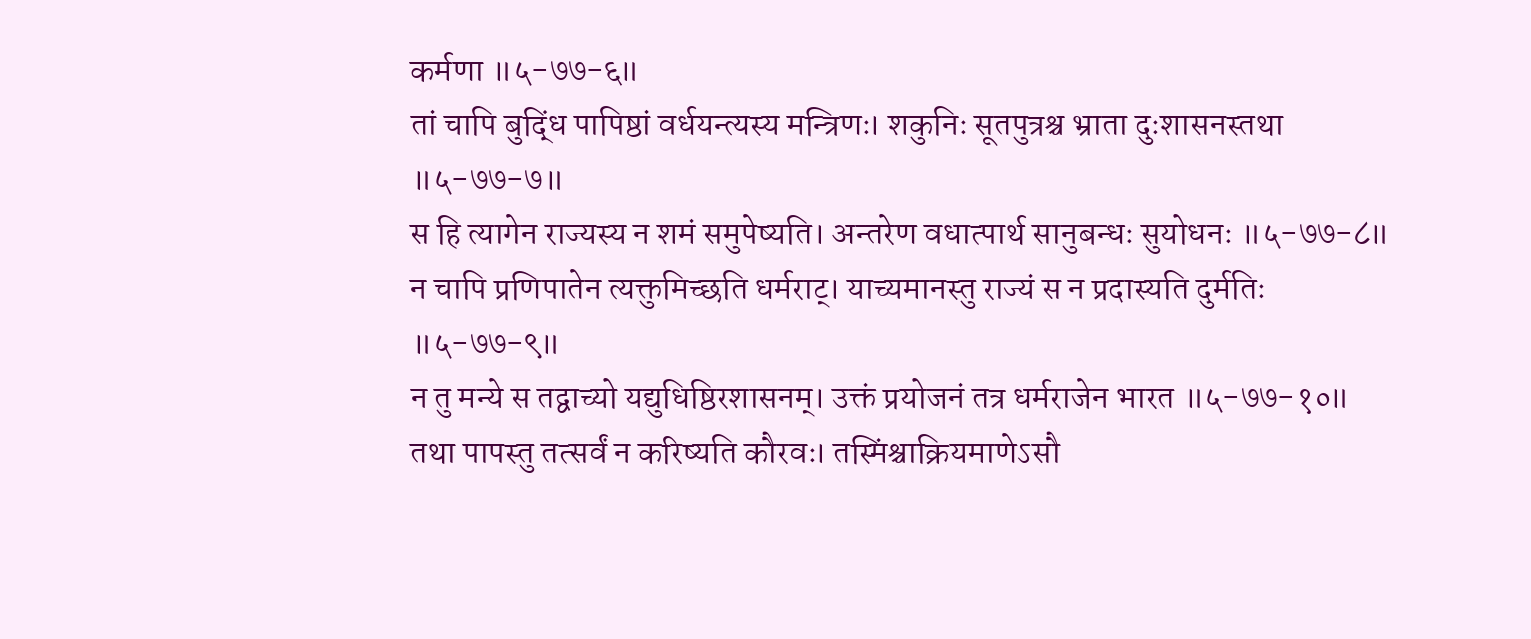कर्मणा ॥५-७७-६॥
तां चापि बुद्धिं पापिष्ठां वर्धयन्त्यस्य मन्त्रिणः। शकुनिः सूतपुत्रश्च भ्राता दुःशासनस्तथा ॥५-७७-७॥
स हि त्यागेन राज्यस्य न शमं समुपेष्यति। अन्तरेण वधात्पार्थ सानुबन्धः सुयोधनः ॥५-७७-८॥
न चापि प्रणिपातेन त्यक्तुमिच्छति धर्मराट्। याच्यमानस्तु राज्यं स न प्रदास्यति दुर्मतिः ॥५-७७-९॥
न तु मन्ये स तद्वाच्यो यद्युधिष्ठिरशासनम्। उक्तं प्रयोजनं तत्र धर्मराजेन भारत ॥५-७७-१०॥
तथा पापस्तु तत्सर्वं न करिष्यति कौरवः। तस्मिंश्चाक्रियमाणेऽसौ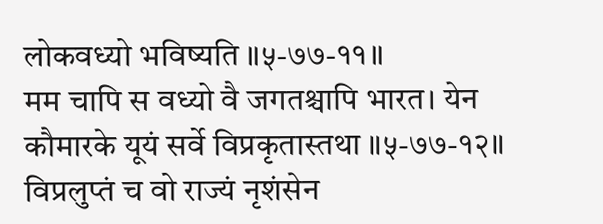लोकवध्यो भविष्यति ॥५-७७-११॥
मम चापि स वध्यो वै जगतश्चापि भारत। येन कौमारके यूयं सर्वे विप्रकृतास्तथा ॥५-७७-१२॥
विप्रलुप्तं च वो राज्यं नृशंसेन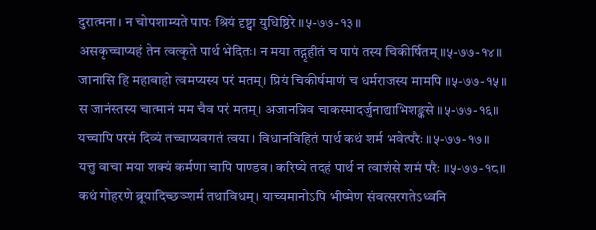दुरात्मना। न चोपशाम्यते पापः श्रियं दृष्ट्वा युधिष्ठिरे ॥५-७७-१३॥
असकृच्चाप्यहं तेन त्वत्कृते पार्थ भेदितः। न मया तद्गृहीतं च पापं तस्य चिकीर्षितम् ॥५-७७-१४॥
जानासि हि महाबाहो त्वमप्यस्य परं मतम्। प्रियं चिकीर्षमाणं च धर्मराजस्य मामपि ॥५-७७-१५॥
स जानंस्तस्य चात्मानं मम चैव परं मतम्। अजानन्निव चाकस्मादर्जुनाद्याभिशङ्कसे ॥५-७७-१६॥
यच्चापि परमं दिव्यं तच्चाप्यवगतं त्वया। विधानविहितं पार्थ कथं शर्म भवेत्परैः ॥५-७७-१७॥
यत्तु वाचा मया शक्यं कर्मणा चापि पाण्डव। करिष्ये तदहं पार्थ न त्वाशंसे शमं परैः ॥५-७७-१८॥
कथं गोहरणे ब्रूयादिच्छञ्शर्म तथाविधम्। याच्यमानोऽपि भीष्मेण संवत्सरगतेऽध्वनि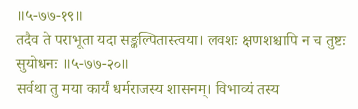॥५-७७-१९॥
तदैव ते पराभूता यदा सङ्कल्पितास्त्वया। लवशः क्षणशश्चापि न च तुष्टः सुयोधनः ॥५-७७-२०॥
सर्वथा तु मया कार्यं धर्मराजस्य शासनम्। विभाव्यं तस्य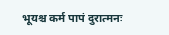भूयश्च कर्म पापं दुरात्मनः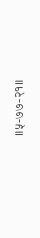॥५-७७-२१॥